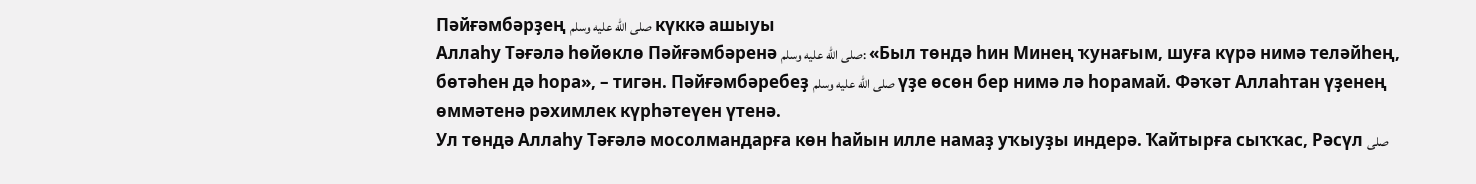Пәйғәмбәрҙең صلى الله عليه وسلم күккә ашыуы
Аллаһу Тәғәлә һөйөклө Пәйғәмбәренә صلى الله عليه وسلم: «Был төндә һин Минең ҡунағым, шуға күрә нимә теләйһең, бөтәһен дә һора», – тигән. Пәйғәмбәребеҙ صلى الله عليه وسلم үҙе өсөн бер нимә лә һорамай. Фәҡәт Аллаһтан үҙенең өммәтенә рәхимлек күрһәтеүен үтенә.
Ул төндә Аллаһу Тәғәлә мосолмандарға көн һайын илле намаҙ уҡыуҙы индерә. Ҡайтырға сыҡҡас, Рәсүл صلى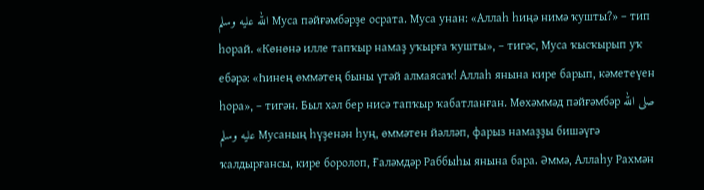الله عليه وسلم Муса пәйғәмбәрҙе осрата. Муса унан: «Аллаһ һиңә нимә ҡушты?» – тип һорай. «Көнөнә илле тапҡыр намаҙ уҡырға ҡушты», – тигәс, Муса ҡысҡырып уҡ ебәрә: «Һинең өммәтең быны үтәй алмаясаҡ! Аллаһ янына кире барып, кәметеүен һора», – тигән. Был хәл бер нисә тапҡыр ҡабатланған. Мөхәммәд пәйғәмбәр صلى الله عليه وسلم Мусаның һүҙенән һуң, өммәтен йәлләп, фарыз намаҙҙы бишәүгә ҡалдырғансы, кире боролоп, Ғаләмдәр Раббыһы янына бара. Әммә, Аллаһу Рахмән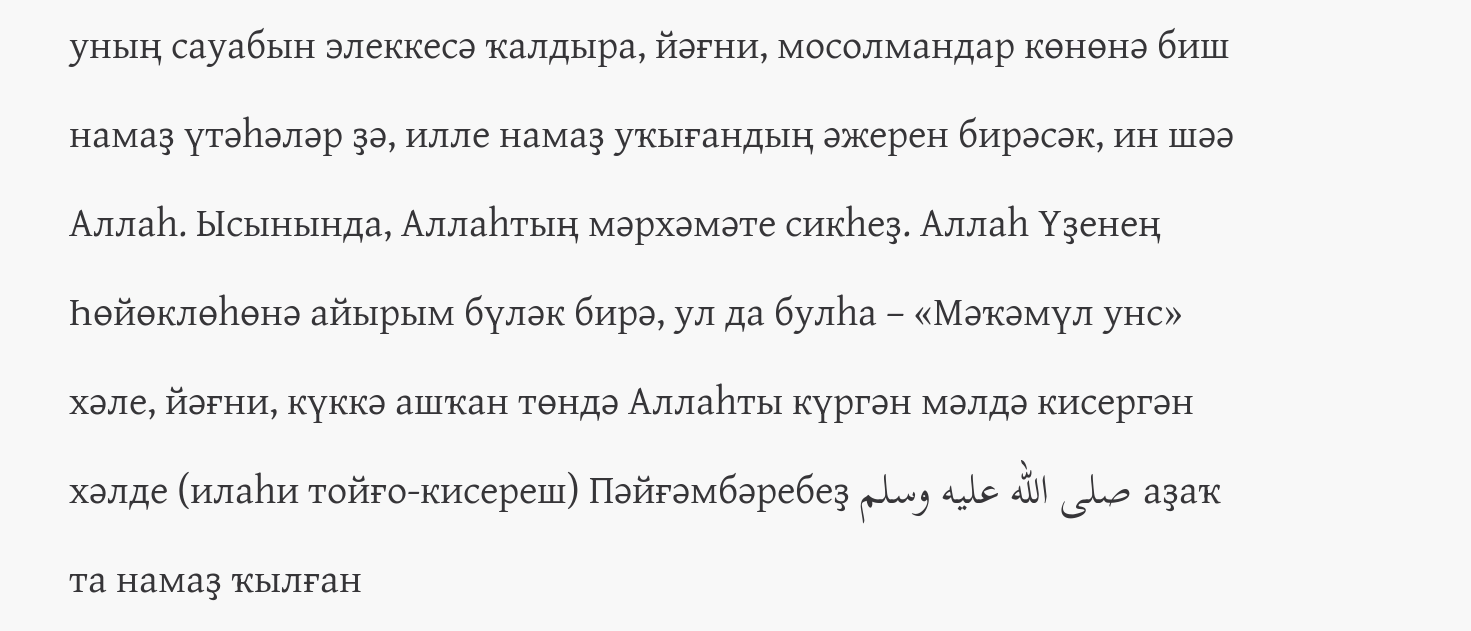уның сауабын элеккесә ҡалдыра, йәғни, мосолмандар көнөнә биш намаҙ үтәһәләр ҙә, илле намаҙ уҡығандың әжерен бирәсәк, ин шәә Аллаһ. Ысынында, Аллаһтың мәрхәмәте сикһеҙ. Аллаһ Үҙенең Һөйөклөһөнә айырым бүләк бирә, ул да булһа – «Мәҡәмүл унс» хәле, йәғни, күккә ашҡан төндә Аллаһты күргән мәлдә кисергән хәлде (илаһи тойғо-кисереш) Пәйғәмбәребеҙ صلى الله عليه وسلم аҙаҡ та намаҙ ҡылған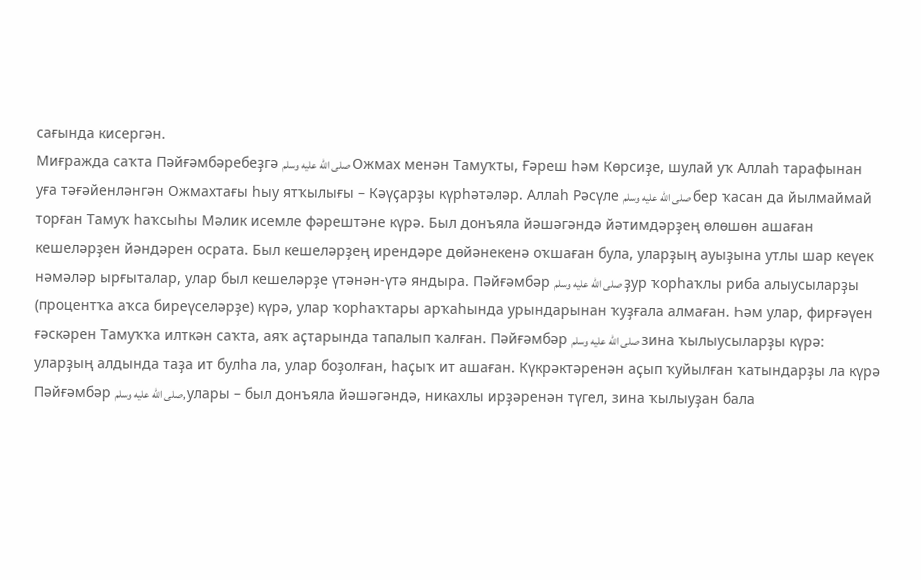сағында кисергән.
Миғражда саҡта Пәйғәмбәребеҙгә صلى الله عليه وسلم Ожмах менән Тамуҡты, Ғәреш һәм Көрсиҙе, шулай уҡ Аллаһ тарафынан уға тәғәйенләнгән Ожмахтағы һыу ятҡылығы – Кәүҫарҙы күрһәтәләр. Аллаһ Рәсүле صلى الله عليه وسلم бер ҡасан да йылмаймай торған Тамуҡ һаҡсыһы Мәлик исемле фәрештәне күрә. Был донъяла йәшәгәндә йәтимдәрҙең өлөшөн ашаған кешеләрҙен йәндәрен осрата. Был кешеләрҙең ирендәре дөйәнекенә оҡшаған була, уларҙың ауыҙына утлы шар кеүек нәмәләр ырғыталар, улар был кешеләрҙе үтәнән-үтә яндыра. Пәйғәмбәр صلى الله عليه وسلم ҙур ҡорһаҡлы риба алыусыларҙы (процентҡа аҡса биреүселәрҙе) күрә, улар ҡорһаҡтары арҡаһында урындарынан ҡуҙғала алмаған. Һәм улар, фирғәүен ғәскәрен Тамуҡҡа илткән саҡта, аяҡ аҫтарында тапалып ҡалған. Пәйғәмбәр صلى الله عليه وسلم зина ҡылыусыларҙы күрә: уларҙың алдында таҙа ит булһа ла, улар боҙолған, һаҫыҡ ит ашаған. Күкрәктәренән аҫып ҡуйылған ҡатындарҙы ла күрә Пәйғәмбәр صلى الله عليه وسلم, улары – был донъяла йәшәгәндә, никахлы ирҙәренән түгел, зина ҡылыуҙан бала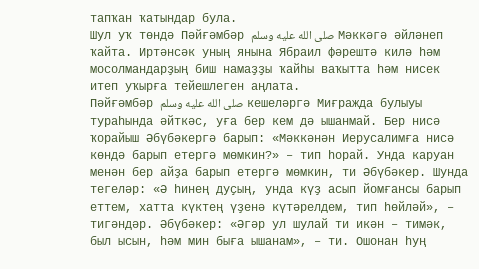тапҡан ҡатындар була.
Шул уҡ төндә Пәйғәмбәр صلى الله عليه وسلم Мәккәгә әйләнеп ҡайта. Иртәнсәк уның янына Ябраил фәрештә килә һәм мосолмандарҙың биш намаҙҙы ҡайһы ваҡытта һәм нисек итеп уҡырға тейешлеген аңлата.
Пәйғәмбәр صلى الله عليه وسلم кешеләргә Миғражда булыуы тураһында әйткәс, уға бер кем дә ышанмай. Бер нисә ҡорайыш Әбүбәкергә барып: «Мәккәнән Иерусалимға нисә көндә барып етергә мөмкин?» – тип һорай. Унда каруан менән бер айҙа барып етергә мөмкин, ти Әбүбәкер. Шунда тегеләр: «Ә һинең дуҫың, унда күҙ асып йомғансы барып еттем, хатта күктең үҙенә күтәрелдем, тип һөйләй», – тигәндәр. Әбүбәкер: «Әгәр ул шулай ти икән – тимәк, был ысын, һәм мин быға ышанам», – ти. Ошонан һуң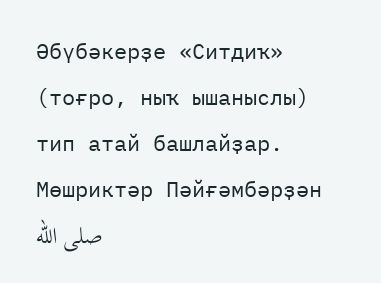Әбүбәкерҙе «Ситдиҡ» (тоғро, ныҡ ышаныслы) тип атай башлайҙар.
Мөшриктәр Пәйғәмбәрҙән صلى الله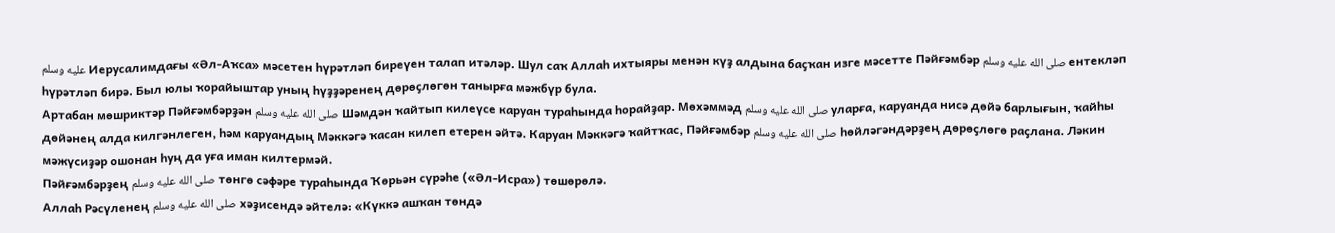عليه وسلم Иерусалимдағы «Әл-Аҡса» мәсетен һүрәтләп биреүен талап итәләр. Шул саҡ Аллаһ ихтыяры менән күҙ алдына баҫҡан изге мәсетте Пәйғәмбәр صلى الله عليه وسلم ентекләп һүрәтләп бирә. Был юлы ҡорайыштар уның һүҙҙәренең дөрөҫлөгөн танырға мәжбүр була.
Артабан мөшриктәр Пәйғәмбәрҙән صلى الله عليه وسلم Шәмдән ҡайтып килеүсе каруан тураһында һорайҙар. Мөхәммәд صلى الله عليه وسلم уларға, каруанда нисә дөйә барлығын, ҡайһы дөйәнең алда килгәнлеген, һәм каруандың Мәккәгә ҡасан килеп етерен әйтә. Каруан Мәккәгә ҡайтҡас, Пәйғәмбәр صلى الله عليه وسلم һөйләгәндәрҙең дөрөҫлөгө раҫлана. Ләкин мәжүсиҙәр ошонан һуң да уға иман килтермәй.
Пәйғәмбәрҙең صلى الله عليه وسلم төнгө сәфәре тураһында Ҡөрьән сүрәһе («Әл-Исра») төшөрөлә.
Аллаһ Рәсүленең صلى الله عليه وسلم хәҙисендә әйтелә: «Күккә ашҡан төндә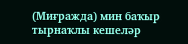(Миғражда) мин баҡыр тырнаҡлы кешеләр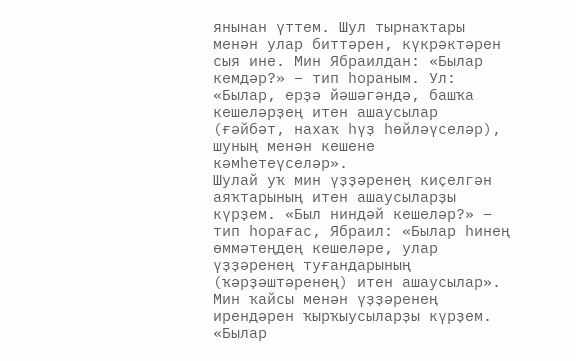янынан үттем. Шул тырнаҡтары менән улар биттәрен, күкрәктәрен сыя ине. Мин Ябраилдан: «Былар кемдәр?» – тип һораным. Ул: «Былар, ерҙә йәшәгәндә, башҡа кешеләрҙең итен ашаусылар (ғәйбәт, нахаҡ һүҙ һөйләүселәр), шуның менән кешене кәмһетеүселәр».
Шулай уҡ мин үҙҙәренең киҫелгән аяҡтарының итен ашаусыларҙы күрҙем. «Был ниндәй кешеләр?» – тип һорағас, Ябраил: «Былар һинең өммәтеңдең кешеләре, улар үҙҙәренең туғандарының (ҡәрҙәштәренең) итен ашаусылар». Мин ҡайсы менән үҙҙәренең ирендәрен ҡырҡыусыларҙы күрҙем. «Былар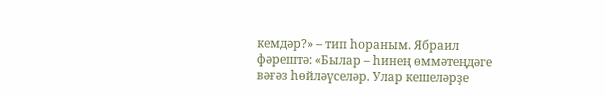кемдәр?» – тип һораным. Ябраил фәрештә: «Былар – һинең өммәтеңдәге вәғәз һөйләүселәр. Улар кешеләрҙе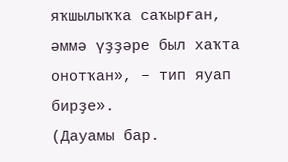яҡшылыҡҡа саҡырған, әммә үҙҙәре был хаҡта онотҡан», – тип яуап бирҙе».
(Дауамы бар.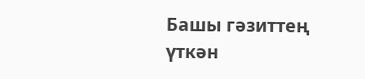Башы гәзиттең үткән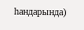һандарында)